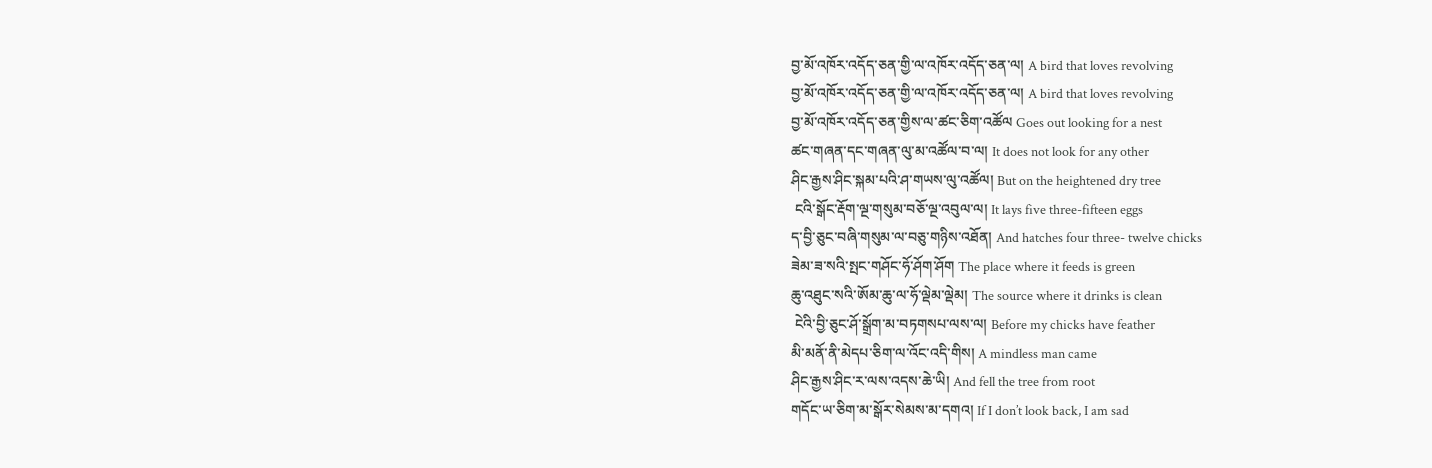བྱ་མོ་འཁོར་འདོད་ཅན་གྱི་ལ་འཁོར་འདོད་ཅན་ལ། A bird that loves revolving
བྱ་མོ་འཁོར་འདོད་ཅན་གྱི་ལ་འཁོར་འདོད་ཅན་ལ། A bird that loves revolving
བྱ་མོ་འཁོར་འདོད་ཅན་གྱིས་ལ་ཚང་ཅིག་འཚོལ Goes out looking for a nest
ཚང་གཞན་དང་གཞན་ལུ་མ་འཚོལ་བ་ལ། It does not look for any other
ཤིང་རྒྱས་ཤིང་སྐམ་པའི་ཤ་གཡས་ལུ་འཚོལ། But on the heightened dry tree
 ངའི་སྒོང་རྡོག་ལྔ་གསུམ་བཅོ་ལྔ་འབུལ་ལ། It lays five three-fifteen eggs
ད་བྱི་ཅུང་བཞི་གསུམ་ལ་བཅུ་གཉིས་འཐོན། And hatches four three- twelve chicks
ཟེམ་ཟ་སའི་སྤང་གཤོང་ཧོ་ཤོག་ཤོག The place where it feeds is green
ཆུ་འཐུང་སའི་ཨོམ་ཆུ་ལ་ཧོ་ལྡེམ་ལྡེམ། The source where it drinks is clean
 ངེའི་བྱི་ཅུང་ཤོ་སྒྲོག་མ་བཏགསཔ་ལས་ལ། Before my chicks have feather
མི་མནོ་ནི་མེདཔ་ཅིག་ལ་འོང་འདི་གིས། A mindless man came
ཤིང་རྒྱས་ཤིང་ར་ལས་འདས་ཆེ་ཡི། And fell the tree from root
གདོང་ཡ་ཅིག་མ་སྒོར་སེམས་མ་དགའ། If I don’t look back, I am sad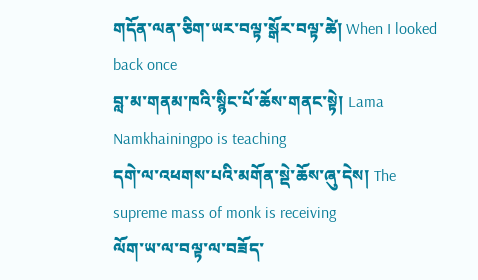གདོན་ལན་ཅིག་ཡར་བལྟ་སྒོར་བལྟ་ཚེ། When I looked back once
བླ་མ་གནམ་ཁའི་སྙིང་པོ་ཆོས་གནང་སྟེ། Lama Namkhainingpo is teaching
དགེ་ལ་འཕགས་པའི་མགོན་སྡེ་ཆོས་ཞུ་དེས། The supreme mass of monk is receiving
ལོག་ཡ་ལ་བལྟ་ལ་བཟོད་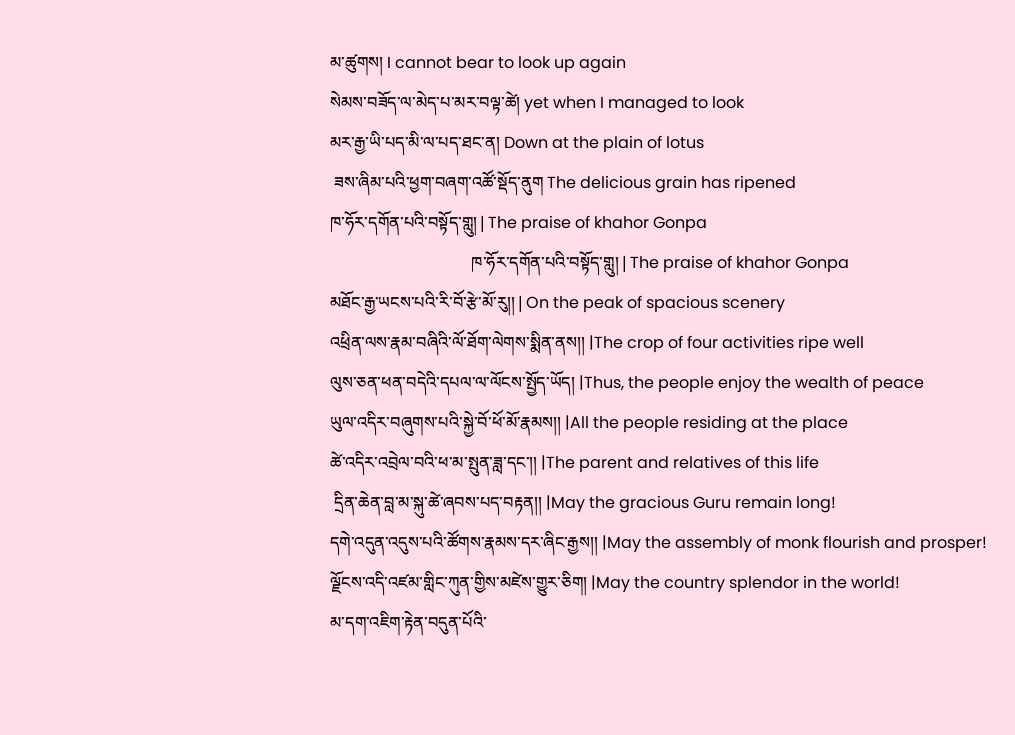མ་ཚུགས། I cannot bear to look up again
སེམས་བཟོད་ལ་མེད་པ་མར་བལྟ་ཚེ། yet when I managed to look
མར་རྒྱ་ཡི་པད་མི་ལ་པད་ཐང་ན། Down at the plain of lotus
 ཟས་ཞིམ་པའི་ཕྱག་བཞག་འཚོ་སྡོད་ནུག The delicious grain has ripened
ཁ་ཧོར་དགོན་པའི་བསྟོད་གླུ། | The praise of khahor Gonpa
                                  ཁ་ཧོར་དགོན་པའི་བསྟོད་གླུ། | The praise of khahor Gonpa
མཐོང་རྒྱ་ཡངས་པའི་རི་བོ་རྩེ་མོ་རུ།། | On the peak of spacious scenery
འཕྲིན་ལས་རྣམ་བཞིའི་ལོ་ཐོག་ལེགས་སྨིན་ནས།། |The crop of four activities ripe well
ལུས་ཅན་ཕན་བདེའི་དཔལ་ལ་ལོངས་སྤྱོད་ཡོད། |Thus, the people enjoy the wealth of peace
ཡུལ་འདིར་བཞུགས་པའི་སྐྱེ་བོ་ཕོ་མོ་རྣམས།། |All the people residing at the place
ཚེ་འདིར་འབྲེལ་བའི་ཕ་མ་སྤུན་ཟླ་དང་།། |The parent and relatives of this life
 དྲིན་ཆེན་བླ་མ་སྐུ་ཚེ་ཞབས་པད་བརྟན།། |May the gracious Guru remain long!
དགེ་འདུན་འདུས་པའི་ཚོགས་རྣམས་དར་ཞིང་རྒྱས།། |May the assembly of monk flourish and prosper!
ལྗོངས་འདི་འཛམ་གླིང་ཀུན་གྱིས་མཛེས་གྱུར་ཅིག། |May the country splendor in the world!
མ་དག་འཇིག་རྟེན་བདུན་པོའི་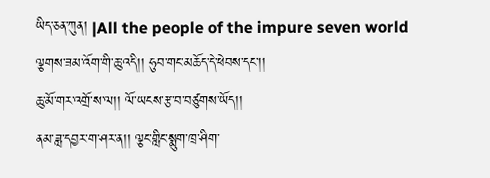ཡིད་ཅན་ཀུན། |All the people of the impure seven world
ལྕགས་ཟམ་འོག་གི་ཆུ་འདི།། ཧུབ་གང་མཆོད་དེ་ཕེབས་དང་།།
ཆུ་མོ་གར་འགྲོ་ས་ལ།། ལོ་ཡངས་རྩ་བ་བཙུགས་ཡོད།།
ནམ་ཟླ་དབྱར་ག་ཤར་ན།། ལྕང་གླིང་སྨུག་ཁྲ་ཤིག་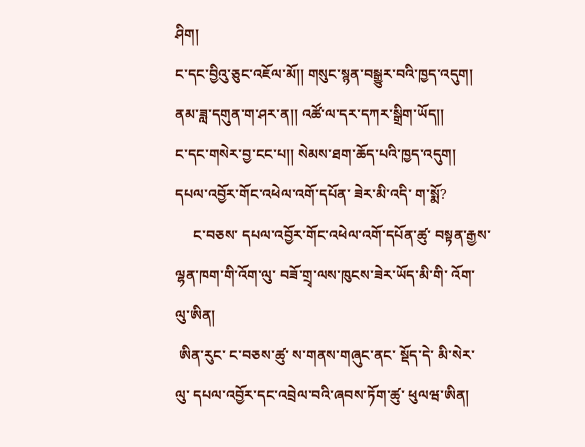ཤིག།
ང་དང་བྱིའུ་ཅུང་འཇོལ་མོ།། གསུང་སྙན་བསྒྱུར་བའི་ཁྱད་འདུག།
ནམ་ཟླ་དགུན་ག་ཤར་ན།། འཚོ་ལ་དར་དཀར་སྒྲིག་ཡོད།།
ང་དང་གསེར་བྱ་ངང་པ།། སེམས་ཐག་ཆོད་པའི་ཁྱད་འདུག།
དཔལ་འབྱོར་གོང་འཕེལ་འགོ་དཔོན་ ཟེར་མི་འདི་ ག་སྨོ?
     ང་བཅས་ དཔལ་འབྱོར་གོང་འཕེལ་འགོ་དཔོན་ཚུ་ བསྟན་རྒྱས་
ལྷན་ཁག་གི་འོག་ལུ་ བཟོ་གྲྭ་ལས་ཁུངས་ཟེར་ཡོད་མི་གི་ འོག་
ལུ་ཨིན།
 ཨིན་རུང་ ང་བཅས་ཚུ་ ས་གནས་གཞུང་ནང་ སྡོད་དེ་ མི་སེར་
ལུ་ དཔལ་འབྱོར་དང་འབྲེལ་བའི་ཞབས་ཏོག་ཚུ་ ཕུལཝ་ཨིན།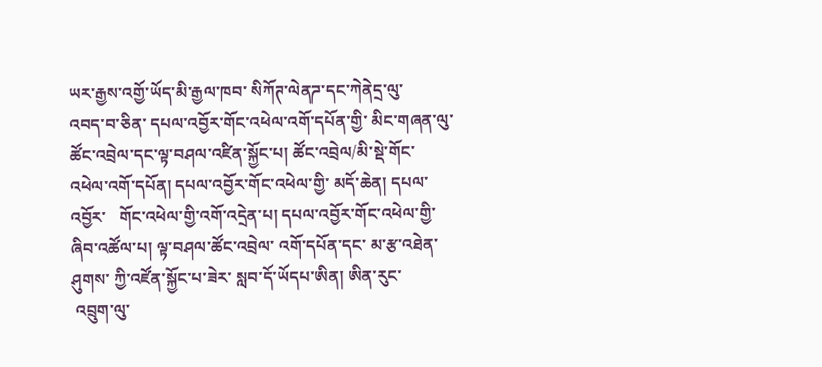ཡར་རྒྱས་འགྱོ་ཡོད་མི་རྒྱལ་ཁབ་ སིཀོཊ་ལེནཌ་དང་ཀེནེདྲ་ལུ་
འབད་བ་ཅིན་ དཔལ་འབྱོར་གོང་འཕེལ་འགོ་དཔོན་གྱི་ མིང་གཞན་ལུ་ཚོང་འབྲེལ་དང་ལྟ་བཤལ་འཛིན་སྐྱོང་པ། ཚོང་འབྲེལ/མི་སྡེ་གོང་
འཕེལ་འགོ་དཔོན། དཔལ་འབྱོར་གོང་འཕེལ་གྱི་ མདོ་ཆེན། དཔལ་འབྱོར་   གོང་འཕེལ་གྱི་འགོ་འདྲེན་པ། དཔལ་འབྱོར་གོང་འཕེལ་གྱི་
ཞིབ་འཚོལ་པ། ལྟ་བཤལ་ཚོང་འབྲེལ་ འགོ་དཔོན་དང་ མ་རྩ་འཐེན་ཤུགས་ ཀྱི་འཛོན་སྐྱོང་པ་ཟེར་ སླབ་དོ་ཡོདཔ་ཨིན། ཨིན་རུང་
 འབྲུག་ལུ་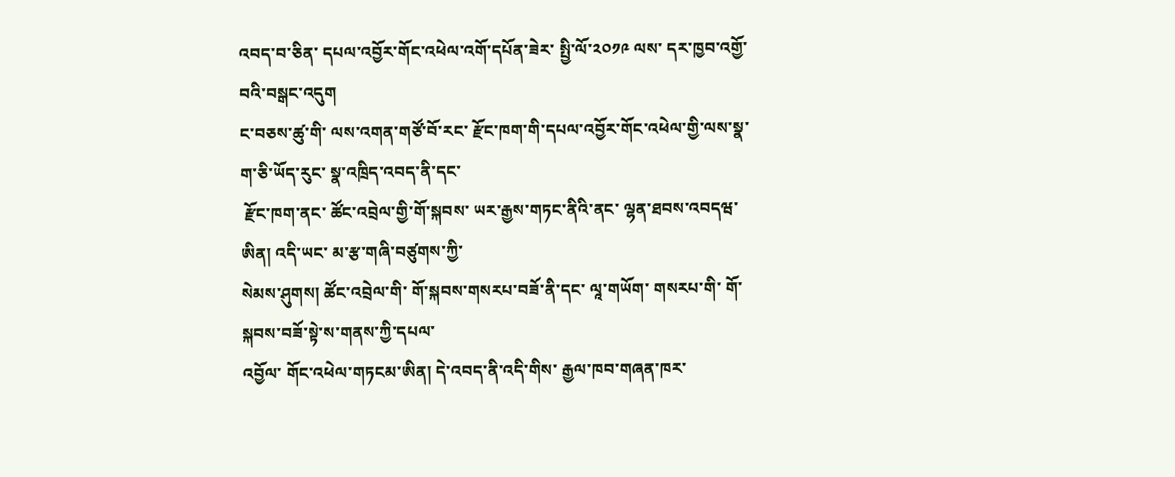འབད་བ་ཅིན་ དཔལ་འབྱོར་གོང་འཕེལ་འགོ་དཔོན་ཟེར་ སྤྱི་ལོ་༢༠༡༩ ལས་ དར་ཁྱབ་འགྱོ་བའི་བསྒང་འདུག
ང་བཅས་ཚུ་གི་ ལས་འགན་གཙོ་བོ་རང་ རྫོང་ཁག་གི་དཔལ་འབྱོར་གོང་འཕེལ་གྱི་ལས་སྣ་ ག་ཅི་ཡོད་རུང་ སྣ་འཁྲིད་འབད་ནི་དང་
 རྫོང་ཁག་ནང་ ཚོང་འབྲེལ་གྱི་གོ་སྐབས་ ཡར་རྒྱས་གཏང་ནིའི་ནང་ ལྷན་ཐབས་འབདཝ་ཨིན། འདི་ཡང་ མ་རྩ་གཞི་བཙུགས་ཀྱི་
སེམས་ཤུགས། ཚོང་འབྲེལ་གི་ གོ་སྐབས་གསརཔ་བཟོ་ནི་དང་ ལཱ་གཡོག་ གསརཔ་གི་ གོ་སྐབས་བཟོ་སྟེ་ས་གནས་ཀྱི་དཔལ་
འབྱོལ་ གོང་འཕེལ་གཏངམ་ཨིན། དེ་འབད་ནི་འདི་གིས་ རྒྱལ་ཁབ་གཞན་ཁར་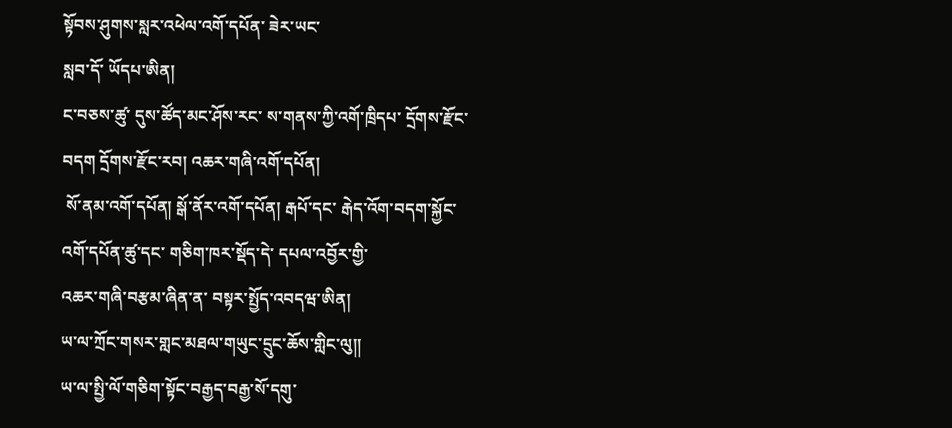སྟོབས་ཤུགས་སླར་འཕེལ་འགོ་དཔོན་ ཟེར་ཡང་
སླབ་དོ་ ཡོདཔ་ཨིན།
ང་བཅས་ཚུ་ དུས་ཚོད་མང་ཤོས་རང་ ས་གནས་ཀྱི་འགོ་ཁྲིདཔ་ དྲོགས་རྫོང་བདག དྲོགས་རྫོང་རབ། འཆར་གཞི་འགོ་དཔོན།
 སོ་ནམ་འགོ་དཔོན། སྒོ་ནོར་འགོ་དཔོན། རྒཔོ་དང་ རྒེད་འོག་བདག་སྐྱོང་འགོ་དཔོན་ཚུ་དང་ གཅིག་ཁར་སྡོད་དེ་ དཔལ་འབྱོར་གྱི་
འཆར་གཞི་བརྩམ་ཞིན་ན་ བསྟར་སྤྱོད་འབདཝ་ཨིན།
ཡ་ལ་ཀྲོང་གསར་གླང་མཐལ་གཡུང་དྲུང་ཆོས་གླིང་ལུ།།
ཡ་ལ་སྤྱི་ལོ་གཅིག་སྟོང་བརྒྱད་བརྒྱ་སོ་དགུ་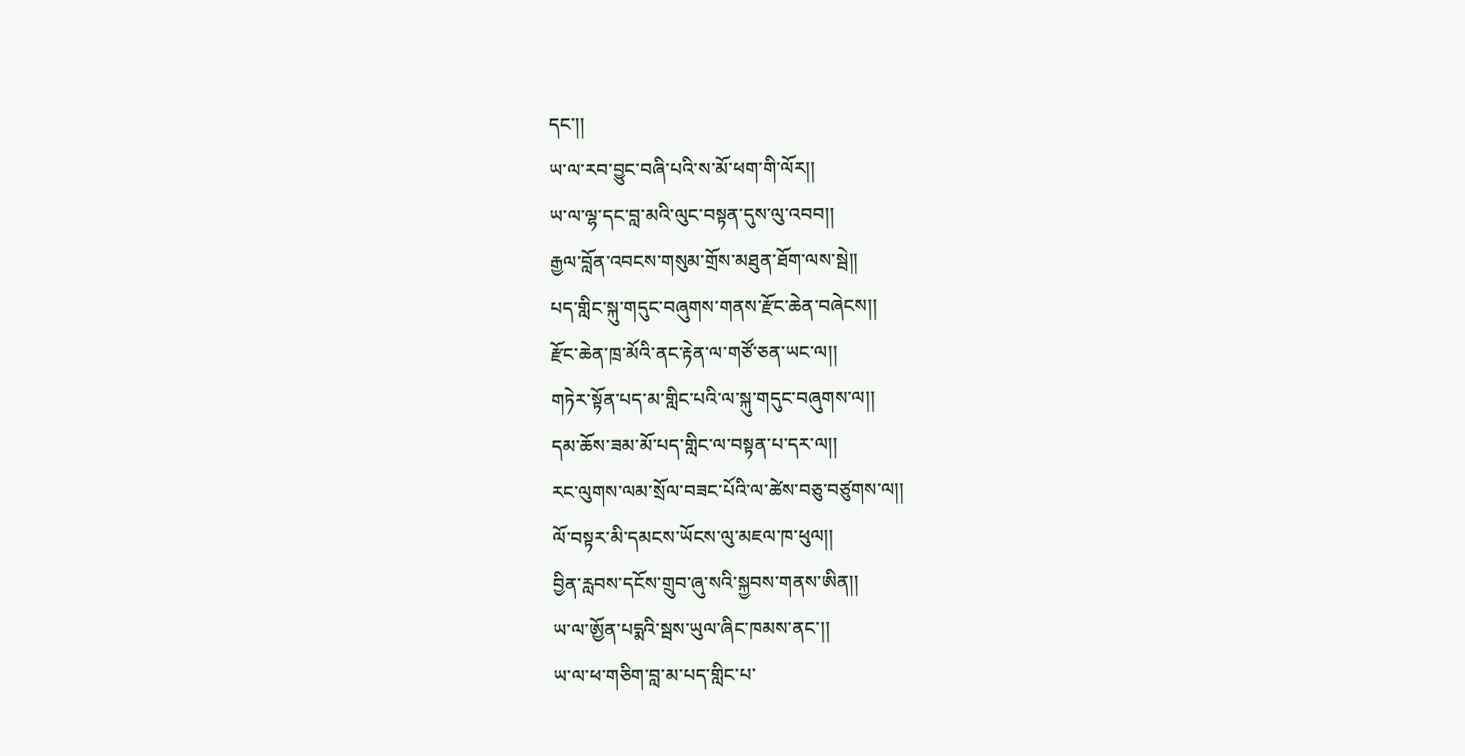དང་།།
ཡ་ལ་རབ་བྱུང་བཞི་པའི་ས་མོ་ཕག་གི་ལོར།།
ཡ་ལ་ལྷ་དང་བླ་མའི་ལུང་བསྟན་དུས་ལུ་འབབ།།
རྒྱལ་བློན་འབངས་གསུམ་གྲོས་མཐུན་ཐོག་ལས་སྦེ།།
པད་གླིང་སྐུ་གདུང་བཞུགས་གནས་རྫོང་ཆེན་བཞེངས།།
རྫོང་ཆེན་ཁྲ་མོའི་ནང་རྟེན་ལ་གཙོ་ཅན་ཡང་ལ།།
གཏེར་སྟོན་པད་མ་གླིང་པའི་ལ་སྐུ་གདུང་བཞུགས་ལ།།
དམ་ཆོས་ཟམ་མོ་པད་གླིང་ལ་བསྟན་པ་དར་ལ།།
རང་ལུགས་ལམ་སྲོལ་བཟང་པོའི་ལ་ཚེས་བཅུ་བཙུགས་ལ།།
ལོ་བསྟར་མི་དམངས་ཡོངས་ལུ་མཇལ་ཁ་ཕུལ།།
བྱིན་རླབས་དངོས་གྲུབ་ཞུ་སའི་སྐྱབས་གནས་ཨིན།།
ཡ་ལ་ཨྱོན་པདྨའི་སྦས་ཡུལ་ཞིང་ཁམས་ནང་།།
ཡ་ལ་ཕ་གཅིག་བླ་མ་པད་གླིང་པ་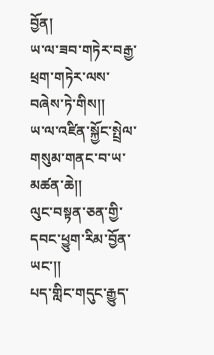བྱོན།
ཡ་ལ་ཟབ་གཏེར་བརྒྱ་ཕྲག་གཏེར་ལས་བཞེས་ཏེ་གིས།།
ཡ་ལ་འཛིན་སྐྱོང་སྤྲེལ་གསུམ་གནང་བ་ཡ་མཚན་ཆེ།།
ལུང་བསྟན་ཅན་གྱི་དབང་ཕྱུག་རིམ་བྱོན་ཡང་།།
པད་གླིང་གདུང་རྒྱུད་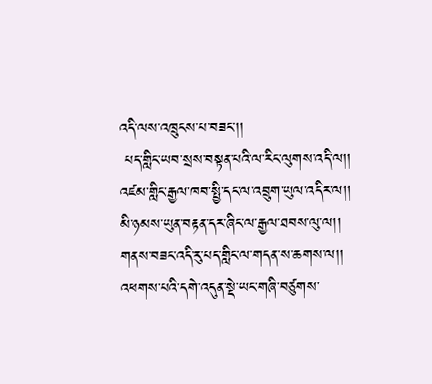འདི་ལས་འཁྲུངས་པ་བཟང་།།
 པད་གླིང་ཡབ་སྲས་བསྟན་པའི་ལ་རིང་ལུགས་འདི་ལ།།
འཛམ་གླིང་རྒྱལ་ཁབ་སྤྱི་དང་ལ་འབྲུག་ཡུལ་འདིར་ལ།།
མི་ཉམས་ཡུན་བརྟན་དར་ཞིང་ལ་རྒྱལ་ཐབས་ལུ་ལ།།
གནས་བཟང་འདི་རུ་པད་གླིང་ལ་གདན་ས་ཆགས་ལ།།
འཕགས་པའི་དགེ་འདུན་སྡེ་ཡང་གཞི་བཙུགས་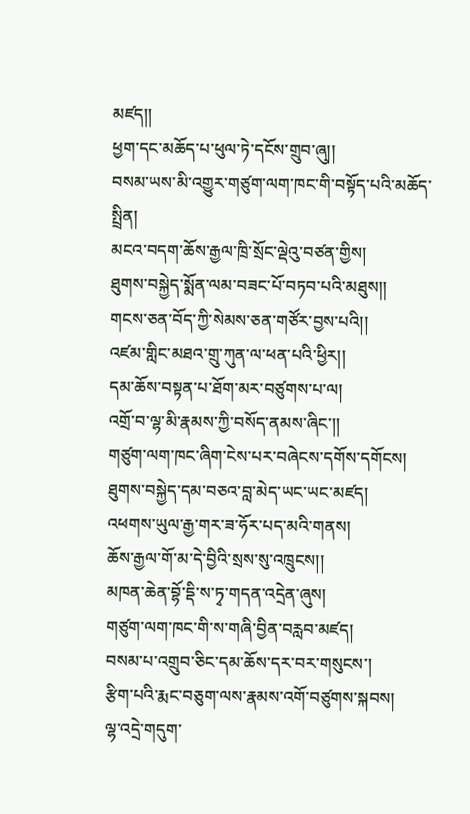མཛད།།
ཕྱག་དང་མཆོད་པ་ཕུལ་ཏེ་དངོས་གྲུབ་ཞུ།།
བསམ་ཡས་མི་འགྱུར་གཙུག་ལག་ཁང་གི་བསྟོད་པའི་མཆོད་སྤྲིན།
མངའ་བདག་ཆོས་རྒྱལ་ཁྲི་སྲོང་ལྡེའུ་བཙན་གྱིས།
ཐུགས་བསྐྱེད་སྨོན་ལམ་བཟང་པོ་བཏབ་པའི་མཐུས།།
གངས་ཅན་བོད་ཀྱི་སེམས་ཅན་གཙོར་བྱས་པའི།།
འཛམ་གླིང་མཐའ་གྲུ་ཀུན་ལ་ཕན་པའི་ཕྱིར།།
དམ་ཆོས་བསྟན་པ་ཐོག་མར་བཙུགས་པ་ལ།
འགྲོ་བ་ལྷ་མི་རྣམས་ཀྱི་བསོད་ནམས་ཞིང་།།
གཙུག་ལག་ཁང་ཞིག་ངེས་པར་བཞེངས་དགོས་དགོངས།
ཐུགས་བསྐྱེད་དམ་བཅའ་བླ་མེད་ཡང་ཡང་མཛད།
འཕགས་ཡུལ་རྒྱ་གར་ཟ་ཧོར་པད་མའི་གནས།
ཆོས་རྒྱལ་གོ་མ་དེ་བྱིའི་སྲས་སུ་འཁྲུངས།།
མཁན་ཆེན་བྷོ་དྡི་ས་ཏྭ་གདན་འདྲེན་ཞུས།
གཙུག་ལག་ཁང་གི་ས་གཞི་བྱིན་བརླབ་མཛད།
བསམ་པ་འགྲུབ་ཅིང་དམ་ཆོས་དར་བར་གསུངས་།
རྩིག་པའི་རྨང་བཅུག་ལས་རྣམས་འགོ་བཙུགས་སྐབས།
ལྷ་འདྲེ་གདུག་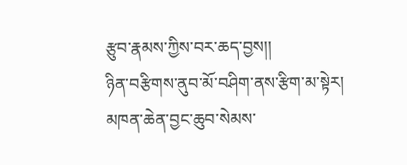རྩུབ་རྣམས་ཀྱིས་བར་ཆད་བྱས།།
ཉིན་བརྩིགས་ནུབ་མོ་བཤིག་ནས་རྩིག་མ་སྟེར།
མཁན་ཆེན་བྱང་ཆུབ་སེམས་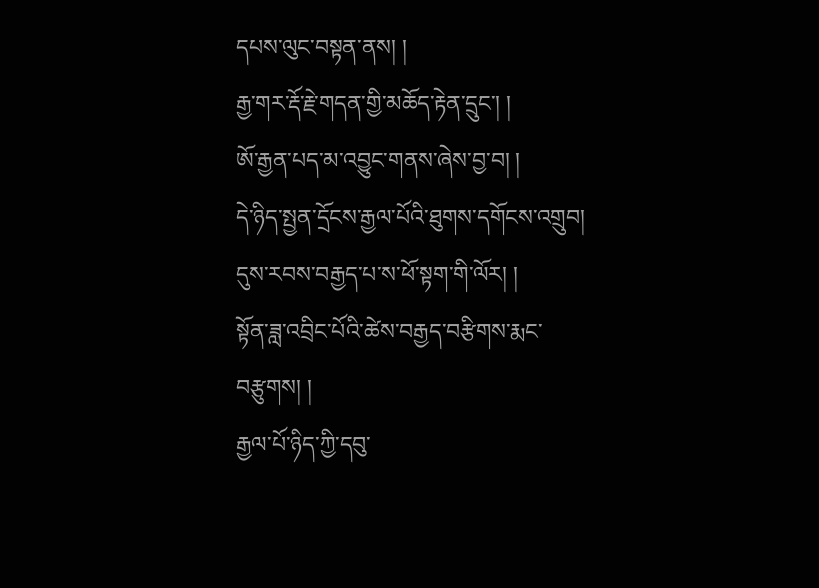དཔས་ལུང་བསྟན་ནས། །
རྒྱ་གར་རྡོ་རྗེ་གདན་གྱི་མཆོད་རྟེན་དྲུང་། །
ཨོ་རྒྱན་པད་མ་འབྱུང་གནས་ཞེས་བྱ་བ། །
དེ་ཉིད་སྤྱན་དྲོངས་རྒྱལ་པོའི་ཐུགས་དགོངས་འགྲུབ།
དུས་རབས་བརྒྱད་པ་ས་ཕོ་སྟག་གི་ལོར། །
སྟོན་ཟླ་འབྲིང་པོའི་ཚེས་བརྒྱད་བརྩིགས་རྨང་བརྩུགས། །
རྒྱལ་པོ་ཉིད་ཀྱི་དབུ་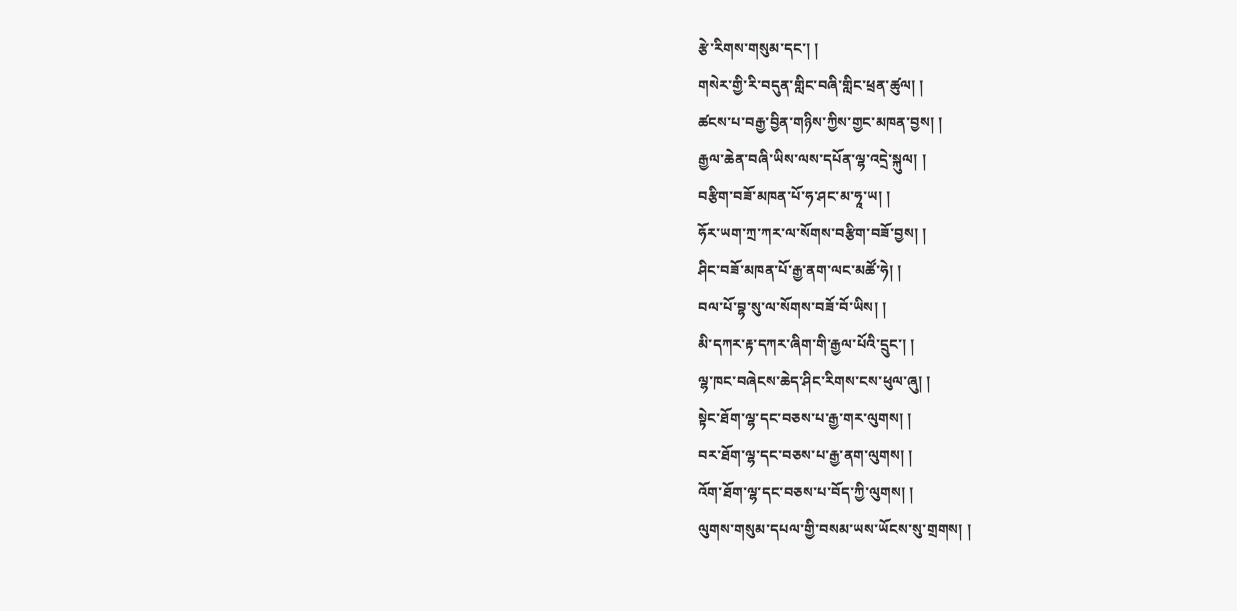རྩེ་རིགས་གསུམ་དང་། །
གསེར་གྱི་རི་བདུན་གླིང་བཞི་གླིང་ཕྲན་ཚུལ། །
ཚངས་པ་བརྒྱ་བྱིན་གཉིས་ཀྱིས་གྱང་མཁན་བྱས། །
རྒྱལ་ཆེན་བཞི་ཡིས་ལས་དཔོན་ལྷ་འདྲེ་སྐུལ། །
བརྩིག་བཟོ་མཁན་པོ་ཧ་ཤང་མ་ཧཱ་ཡ། །
ཧོར་ཡག་ཀྲ་ཀར་ལ་སོགས་བརྩིག་བཟོ་བྱས། །
ཤིང་བཟོ་མཁན་པོ་རྒྱ་ནག་ལང་མཚོ་ཧེ། །
བལ་པོ་བྷ་སུ་ལ་སོགས་བཟོ་བོ་ཡིས། །
མི་དཀར་རྟ་དཀར་ཞིག་གི་རྒྱལ་པོའི་དྲུང་། །
ལྷ་ཁང་བཞེངས་ཆེད་ཤིང་རིགས་ངས་ཕུལ་ཞུ། །
སྟེང་ཐོག་ལྷ་དང་བཅས་པ་རྒྱ་གར་ལུགས། །
བར་ཐོག་ལྷ་དང་བཅས་པ་རྒྱ་ནག་ལུགས། །
འོག་ཐོག་ལྷ་དང་བཅས་པ་བོད་ཀྱི་ལུགས། །
ལུགས་གསུམ་དཔལ་གྱི་བསམ་ཡས་ཡོངས་སུ་གྲགས། །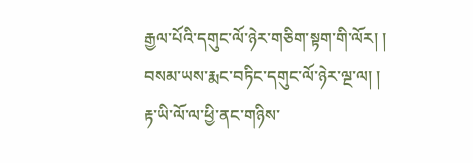རྒྱལ་པོའི་དགུང་ལོ་ཉེར་གཅིག་སྟག་གི་ལོར། །
བསམ་ཡས་རྨང་བཏིང་དགུང་ལོ་ཉེར་ལྔ་ལ། །
རྟ་ཡི་ལོ་ལ་ཕྱི་ནང་གཉིས་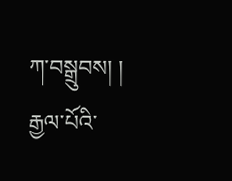ཀ་བསྒྲུབས། །
རྒྱལ་པོའི་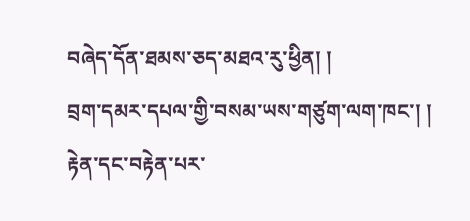བཞེད་དོན་ཐམས་ཅད་མཐའ་རུ་ཕྱིན། །
བྲག་དམར་དཔལ་གྱི་བསམ་ཡས་གཙུག་ལག་ཁང་། །
རྟེན་དང་བརྟེན་པར་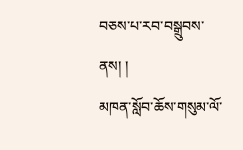བཅས་པ་རབ་བསྒྲུབས་ནས། །
མཁན་སློབ་ཆོས་གསུམ་ལོ་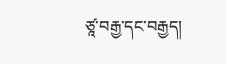ཙཱ་བརྒྱ་དང་བརྒྱད།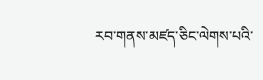རབ་གནས་མཛད་ཅིང་ལེགས་པའི་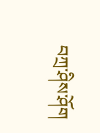བཀྲ་ཤིས་ཤོག